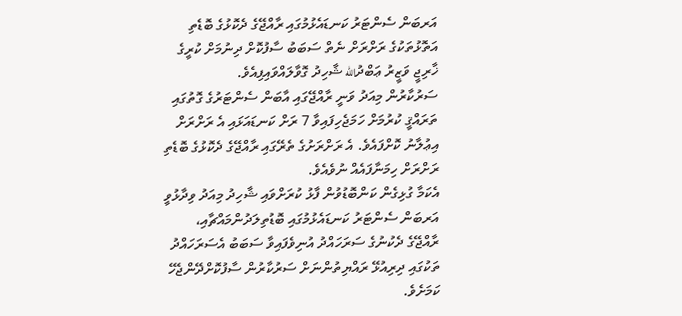އަރބަން ސެންޓަރު ކަނޑައެޅުމުގައި ރާއްޖޭގެ ދެކޮޅުގެ ބޮޑެތި އަތޮޅުތަކުގެ ރަށްރަށް ނެތް ސަބަބު ސާފުކޮށް ދިނުމަށް ކުރީގެ ޚާރިޖީ ވަޒީރު ޢަބްދުالله ޝާހިދު ގޮވާލައްވައިފިއެވެ.
ސަރުކާރުން މިއަދު ވަނީ ރާއްޖޭގައި އާބަން ސެންޓަރުގެ ގޮތުގައި ތަރައްޤީ ކުރުމަށް ހަމަޖެހިފައިވާ 7 ރަށް ކަނޑައަޅައި އެ ރަށްރަށް އިޢުލާނު ކޮށްފައެވެ. އެ ރަށްރަށުގެ ތެރޭގައި ރާއްޖޭގެ ދެކޮޅުގެ ބޮޑެތި ރަށްރަށް ހިމަނާފައެއް ނުވެއެވެ.
އެކަމާ ގުޅިގެން ކަންބޮޑުވުން ފާޅު ކުރަށްވައި ޝާހިދު މިއަދު ވިދާޅުވީ އަރބަން ސެންޓަރު ކަނޑައެޅުމުގައި ބޮޑުތިލަދުންމައްޗާއި، ރާއްޖޭގެ ދެކުނުގެ ސަރަހައްދު އުނިވެފައިވާ ސަބަބު އެސަރަހައްދު ތަކުގައި ދިރިއުޅޭ ރައްޔިތުންނަށް ސަރުކާރުން ސާފުކޮށްދޭންޖެހޭ ކަމަށެވެ.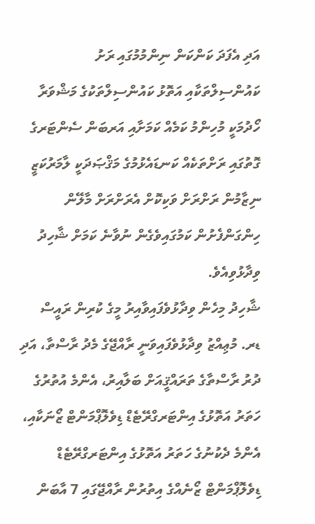އަދި އެފަދަ ކަންކަން ނިންމުމުގައި ރަށު ކައުންސިލްތަކާއި އަތޮޅު ކައުންސިލްތަކުގެ މަޝްވަރާ ހޯދުމަކީ މުހިންމު ކަމެއް ކަމަށާއި އަރބަން ސެންޓަރގެ ގޮތުގައި ރަށްތަކެއް ކަނޑައެޅުމުގެ މަޤްޞަދަކީ ލާމަރުކަޒީ ނިޒާމުން ރަށްރަށް ވަކިކޮށް އެރަށްރަށް މާލޭން ހިންގަންފެށުން ކަމުގައިވެގެން ނުވާނެ ކަމަށް ޝާހިދު ވިދާޅުވިއެވެ.
ޝާހިދު މިހެން ވިދާޅުވެފައިވާއިރު މީގެ ކުރިން ރައީސް ޑރ. މުޢިއްޒު ވިދާޅުވެފައިވަނީ ރާއްޖޭގެ މެދު ރާސްތާ، އަދި ދުރު ރާސްތާގެ ތަރައްޤީއަށް ބަލާއިރު، އެންމެ އުތުރުގެ ހަތަރު އަތޮޅުގެ އިންޓަރގްރޭޓެޑް ޑިވެލޮޕްމަންޓް ޒޯނަކާއި، އެންމެ ދެކުނުގެ ހަތަރު އަތޮޅުގެ އިންޓަރގްރޭޓެޑް ޑިވެލޮޕްމަންޓް ޒޯނެއްގެ އިތުރުން ރާއްޖޭގައި 7 އާބަން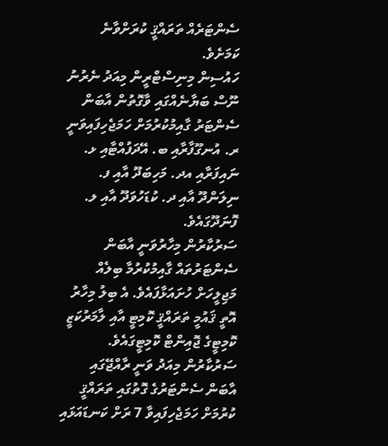ސެންޓަރެއް ތަރައްޤީ ކުރަށްވާނެ ކަމަށެވެ.
ހައުސިން މިނިސްޓްރީން މިއަދު ނެރުނު ނޫސް ބަޔާނެއްގައި ވާގޮތުން އާބަން ސެންޓަރު ގާއިމުކުރުމަށް ހަމަޖެހިފައިވަނީ ރ. އުނގޫފާރާއި ބ. އޭދަފުއްޓާއި ޅ. ނައިފަރާއި އދ. މަހިބަދޫ އާއި ފ. ނިލަންދޫ އާއި ދ. ކުޑަހުވަދޫ އާއި ލ. ފޮނަދޫގައެވެ.
ސަރުކާރުން މިހާރުވަނީ އާބަން ސެންޓަރުތައް ގާއިމުކުރުމާ ބިލެއް މަޖިލީހަށް ހުށައަޅާފައެވެ. އެ ބިލު މިހާރު އޮތީ ޤައުމީ ތަރައްޤީ ކޮމިޓީ އާއި ލާމަރުކަޒީ ކޮމިޓީގެ ޖޮއިންޓް ކޮމިޓީގައެވެ.
ސަރުކާރުން މިއަދު ވަނީ ރާއްޖޭގައި އާބަން ސެންޓަރުގެ ގޮތުގައި ތަރައްޤީ ކުރުމަށް ހަމަޖެހިފައިވާ 7 ރަށް ކަނޑައަޅައި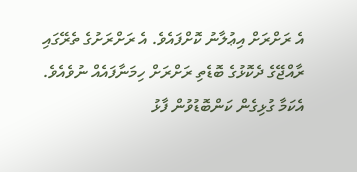އެ ރަށްރަށް އިޢުލާނު ކޮށްފައެވެ. އެ ރަށްރަށުގެ ތެރޭގައި ރާއްޖޭގެ ދެކޮޅުގެ ބޮޑެތި ރަށްރަށް ހިމަނާފައެއް ނުވެއެވެ.
އެކަމާ ގުޅިގެން ކަންބޮޑުވުން ފާޅު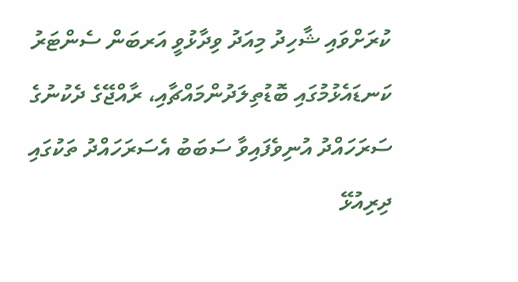ކުރަށްވައި ޝާހިދު މިއަދު ވިދާޅުވީ އަރބަން ސެންޓަރު ކަނޑައެޅުމުގައި ބޮޑުތިލަދުންމައްޗާއި، ރާއްޖޭގެ ދެކުނުގެ ސަރަހައްދު އުނިވެފައިވާ ސަބަބު އެސަރަހައްދު ތަކުގައި ދިރިއުޅޭ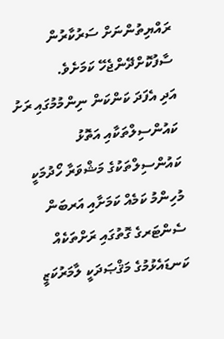ރައްޔިތުންނަށް ސަރުކާރުން ސާފުކޮށްދޭންޖެހޭ ކަމަށެވެ.
އަދި އެފަދަ ކަންކަން ނިންމުމުގައި ރަށު ކައުންސިލްތަކާއި އަތޮޅު ކައުންސިލްތަކުގެ މަޝްވަރާ ހޯދުމަކީ މުހިންމު ކަމެއް ކަމަށާއި އަރބަން ސެންޓަރގެ ގޮތުގައި ރަށްތަކެއް ކަނޑައެޅުމުގެ މަޤްޞަދަކީ ލާމަރުކަޒީ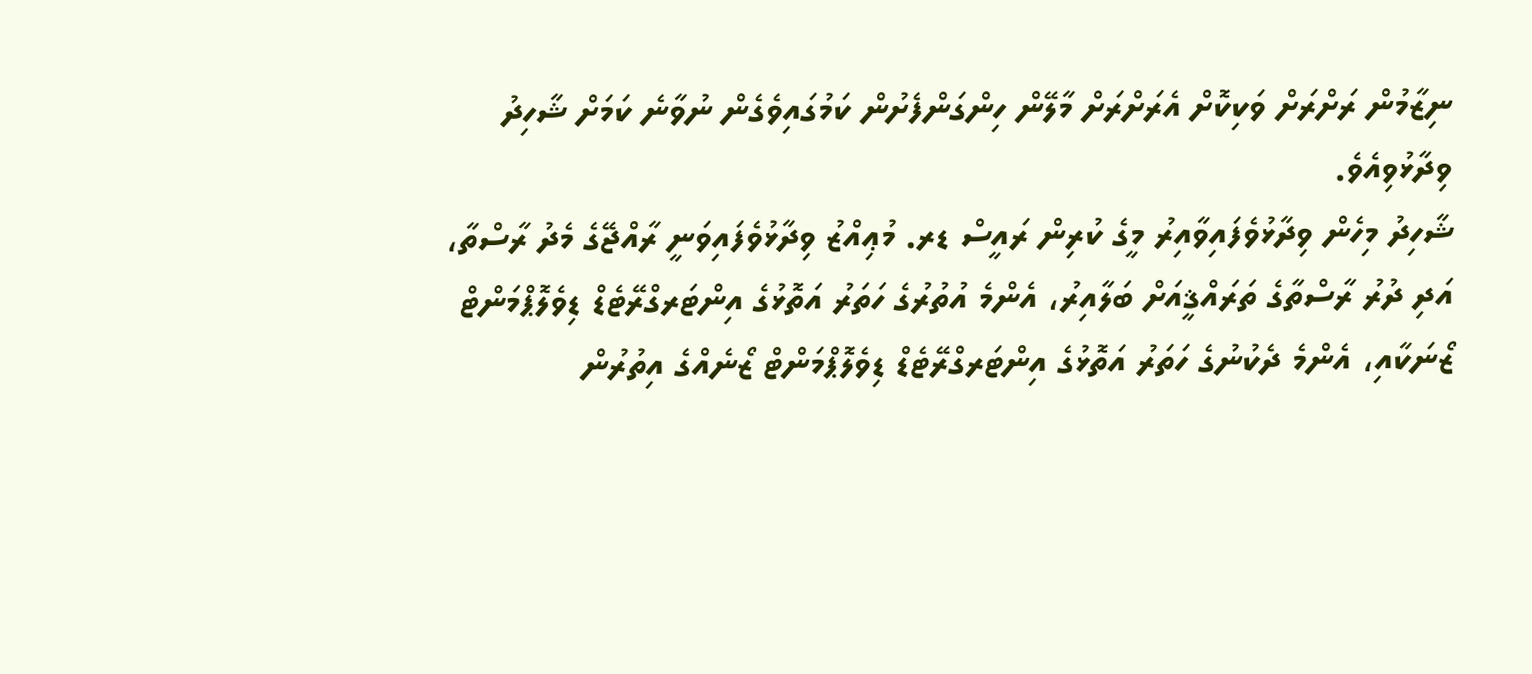ނިޒާމުން ރަށްރަށް ވަކިކޮށް އެރަށްރަށް މާލޭން ހިންގަންފެށުން ކަމުގައިވެގެން ނުވާނެ ކަމަށް ޝާހިދު ވިދާޅުވިއެވެ.
ޝާހިދު މިހެން ވިދާޅުވެފައިވާއިރު މީގެ ކުރިން ރައީސް ޑރ. މުޢިއްޒު ވިދާޅުވެފައިވަނީ ރާއްޖޭގެ މެދު ރާސްތާ، އަދި ދުރު ރާސްތާގެ ތަރައްޤީއަށް ބަލާއިރު، އެންމެ އުތުރުގެ ހަތަރު އަތޮޅުގެ އިންޓަރގްރޭޓެޑް ޑިވެލޮޕްމަންޓް ޒޯނަކާއި، އެންމެ ދެކުނުގެ ހަތަރު އަތޮޅުގެ އިންޓަރގްރޭޓެޑް ޑިވެލޮޕްމަންޓް ޒޯނެއްގެ އިތުރުން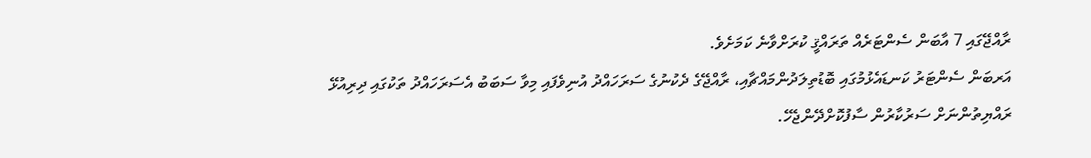ރާއްޖޭގައި 7 އާބަން ސެންޓަރެއް ތަރައްޤީ ކުރަށްވާނެ ކަމަށެވެ.
އަރބަން ސެންޓަރު ކަނޑައެޅުމުގައި ބޮޑުތިލަދުންމައްޗާއި، ރާއްޖޭގެ ދެކުނުގެ ސަރަހައްދު އުނިވެފައި މިވާ ސަބަބު އެސަރަހައްދު ތަކުގައި ދިރިއުޅޭ ރައްޔިތުންނަށް ސަރުކާރުން ސާފުކޮށްދޭންޖެހޭ.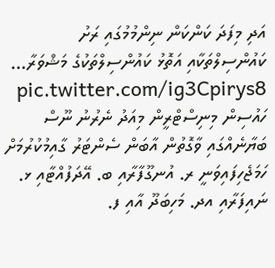އަދި މިފަދަ ކަންކަން ނިންމުމުގައި ރަށު ކައުންސިލްތަކާއި އަތޮޅު ކައުންސިލްތަކުގެ މަޝްވަރާ… pic.twitter.com/ig3Cpirys8
ހައުސިން މިނިސްޓްރީން މިއަދު ނެރުނު ނޫސް ބަޔާނެއްގައި ވާގޮތުން އާބަން ސެންޓަރު ގާއިމުކުރުމަށް ހަމަޖެހިފައިވަނީ ރ. އުނގޫފާރާއި ބ. އޭދަފުއްޓާއި ޅ. ނައިފަރާއި އދ. މަހިބަދޫ އާއި ފ.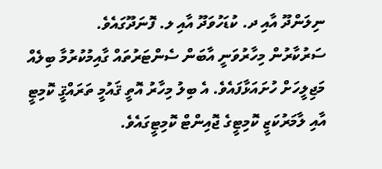ނިލަންދޫ އާއި ދ. ކުޑަހުވަދޫ އާއި ލ. ފޮނަދޫގައެވެ.
ސަރުކާރުން މިހާރުވަނީ އާބަން ސެންޓަރުތައް ގާއިމުކުރުމާ ބިލެއް މަޖިލީހަށް ހުށައަޅާފައެވެ. އެ ބިލު މިހާރު އޮތީ ޤައުމީ ތަރައްޤީ ކޮމިޓީ އާއި ލާމަރުކަޒީ ކޮމިޓީގެ ޖޮއިންޓް ކޮމިޓީގައެވެ.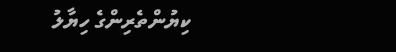ކިޔުންތެރިންގެ ހިޔާލު